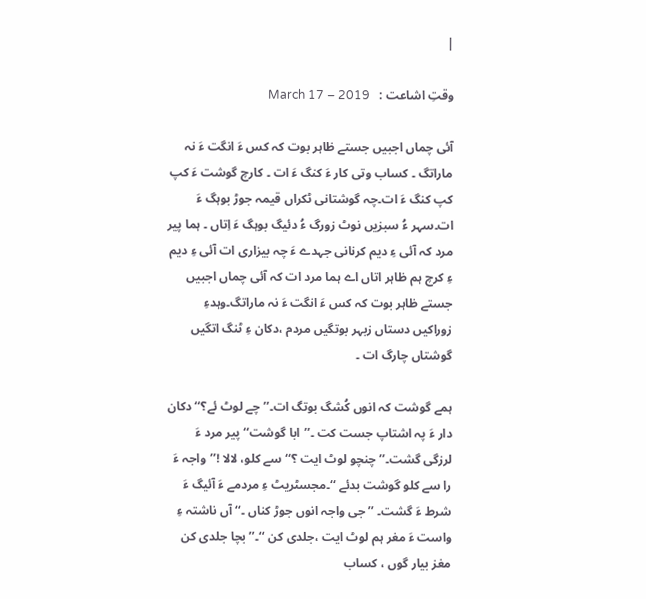|

وقتِ اشاعت :   March 17 – 2019

آئی چماں اجبیں جستے ظاہر بوت کہ کس ءَ انگت ءَ نہ ماراتگ ۔ کساب وتی کار ءَ کنگ ءَ ات ۔ کارچ گوشت ءَ کپ کپ کنگ ءَ ات۔چہ گوشتانی ٹکراں قیمہ جوڑ بوہگ ءَ ات۔سہر ءُ سبزیں نوٹ زورگ ءُ دئیگ بوہگ ءَ اِتاں ۔ ہما پیر مرد کہ آئی ءِ دیم کرنانی جہدے ءَ چہ بیزاری ات آئی ءِ دیم ءِ کرچ ہم ظاہر اتاں اے ہما مرد ات کہ آئی چماں اجبیں جستے ظاہر بوت کہ کس ءَ انگت ءَ نہ ماراتگ۔وہدءِ زوراکیں دستاں زبہر بوتگیں مردم ،دکان ءِ ٹنگ اتگیں گوشتاں چارگ ات ۔

ہمے گوشت کہ انوں کُشگ بوتگ ات۔’’ چے لوٹ ئے؟‘‘دکان دار ءَ پہ اشتاپ جست کت ۔’’ابا گوشت‘‘پیر مرد ءَ لرزگی گشت۔’’ چنچو لوٹ ایت ؟‘‘ سے کلو، لالا !’’واجہ ءَ را سے کلو گوشت بدئے ‘‘۔مجسٹریٹ ءِ مردمے ءَ آئیگ ءَ شرط ءَ گشت۔ ’’ جی واجہ انوں جوڑ کناں ۔‘‘آں ناشتہ ءِ واست ءَ مغر ہم لوٹ ایت ،جلدی کن ‘‘۔’’ بچا جلدی کن مغز بیار گوں ، کساب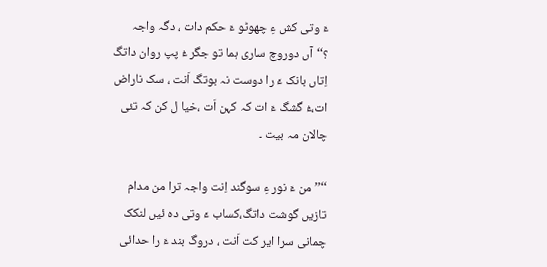ءَ وتی کش ءِ چھوٹو ءَ حکم دات ، دگہ واجہ ؟‘‘آں دوروچ ساری ہما تو جگر ءُ پپ روان داتگ اِتاں بانک ءَ را دوست نہ بوتگ اَنت ، سک ناراض ات،ءُ گشگ ءَ ات کہ کہن اَت ،خیا ل کن کہ تئی چالان مہ بیت ۔

‘‘’’ من ءَ نور ءِ سوگند اِنت واجہ ترا من مدام تازیں گوشت داتگ،کساب ءَ وتی دہ ئیں لنکک چمانی سرا ایر کت اَنت ، دروگ بند ءَ را حدائی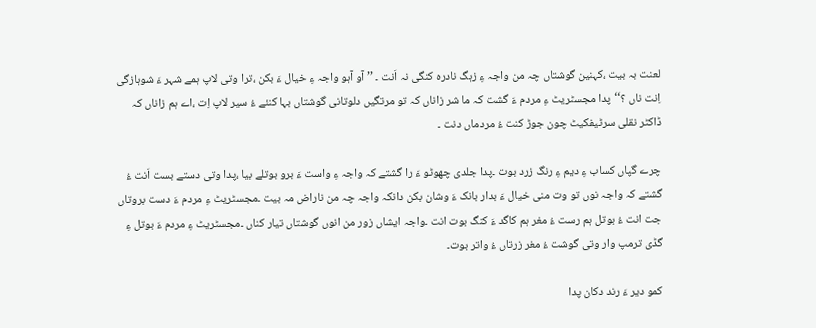لعنت بہ بیت ،کہنین گوشتاں چہ من واجہ ءِ زہگ نادرہ کنگی نہ اَنت ۔ ’’ آو آہو واجہ ءِ خیال ءَ بکن ،ترا وتی لاپ ہمے شہر ءَ شوہازگی اِنت ناں ؟‘‘پدا مجسٹریٹ ءِ مردم ءَ گشت کہ ما شر زاناں کہ تو مرتگیں دلوتانی گوشتاں بہا کنئے ءُ سیر لاپ اِت ،اے ہم زاناں کہ ڈاکٹر نقلی سرٹیفکیٹ چون جوڑ کنت ءُ مردماں دنت ۔

چرے گپاں کساب ءِ دیم ءِ رنگ زرد بوت ۔پدا جلدی چھوٹو ءَ را گشتے کہ واجہ ءِ واست ءَ برو بوتلے بیا ،پدا وتی دستے بست اَنت ءُ گشتے کہ واجہ نوں تو وت منی خیال ءَ بدار بانک ءَ وشان بکن دانکہ واجہ چہ من ناراض مہ بیت ۔مجسٹریٹ ءِ مردم ءَ دست بروتاں جت انت ءُ بوتل ہم رست ءُ مغر ہم کاگد ءَ کنگ بوت انت ۔واجہ ایشاں زور من انوں گوشتاں تیار کناں ۔مجسٹریٹ ءِ مردم ءَ بوتل ءِ گڈی ترمپ وار وتی گوشت ءُ مغر زرتاں ءُ واتر بوت۔

کمو دیر ءَ رند دکان پدا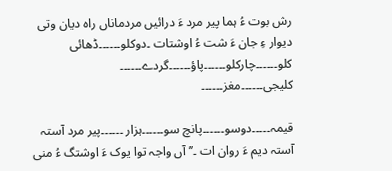رش بوت ءُ ہما پیر مرد ءَ درائیں مردماناں راہ دیان وتی دیوار ءِ جان ءَ شت ءُ اوشتات ۔دوکلو۔۔۔۔۔۔ڈھائی کلو۔۔۔۔۔۔چارکلو۔۔۔۔۔۔پاؤ۔۔۔۔۔۔گردے۔۔۔۔۔۔ کلیجی۔۔۔۔۔۔مغز۔۔۔۔۔۔

قیمہ۔۔۔۔۔دوسو۔۔۔۔۔۔پانچ سو۔۔۔۔۔۔ہزار ۔۔۔۔۔۔پیر مرد آستہ آستہ دیم ءَ روان ات ۔’’ آں واجہ توا یوک ءَ اوشتگ ءُ منی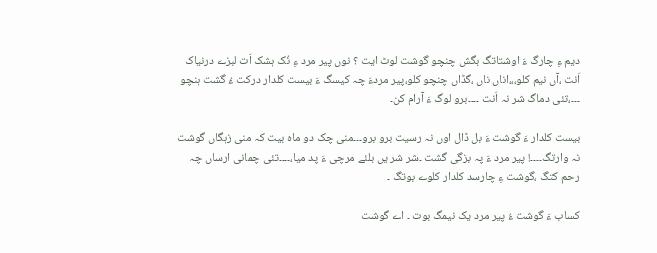دیم ءِ چارگ ءَ اوشتاتگ بگش چنچو گوشت لوٹ ایت ؟ نوں پیر مرد ءِ نُک ہشک اَت لبزے درنیاک اَنت ،آں نیم کلو،،،اناں ناں ،گڈاں چنچو کلو،پیر مردءَ چہ کیسگ ءَ بیست کلدار درکت ءُ گشت ہنچو ۔۔۔،تئی دماگ شر نہ اَنت ۔۔۔۔برو لوگ ءَ آرام کن۔

بیست کلدار ءَ گوشت ءَ بل ڈال اوں نہ رسیت برو برو۔۔۔منی چک دو ماہ بیت کہ منی زہگاں گوشت نہ وارتگ۔۔۔۔! پیر مرد ءَ پہ بزگی گشت ۔شر شر یں بلئے مرچی ءَ پد میا،۔۔۔۔تئی چمانی ارساں چہ رحم کتگ ،گوشت ءِ چارسد کلدار کلوے بوتگ ۔

کساب ءَ گوشت ءُ پیر مرد یک نیمگ بوت ۔ اے گوشت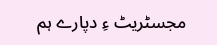مجسٹریٹ ءِ دپارے ہم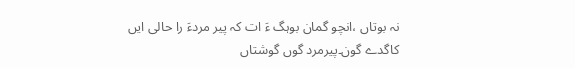نہ بوتاں ،انچو گمان بوہگ ءَ ات کہ پیر مردءَ را حالی ایں کاگدے گون۔پیرمرد گوں گوشتاں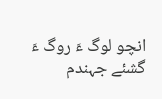انچو لوگ ءَ روگ ءَ گشئے جہندم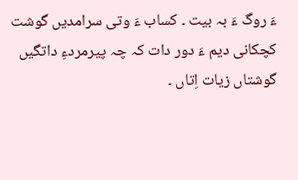ءَ روگ ءَ بہ بیت ۔ کساب ءَ وتی سرامدیں گوشت کچکانی دیم ءَ دور دات کہ چہ پیرمردءِ داتگیں گوشتاں زیات اِتاں ۔